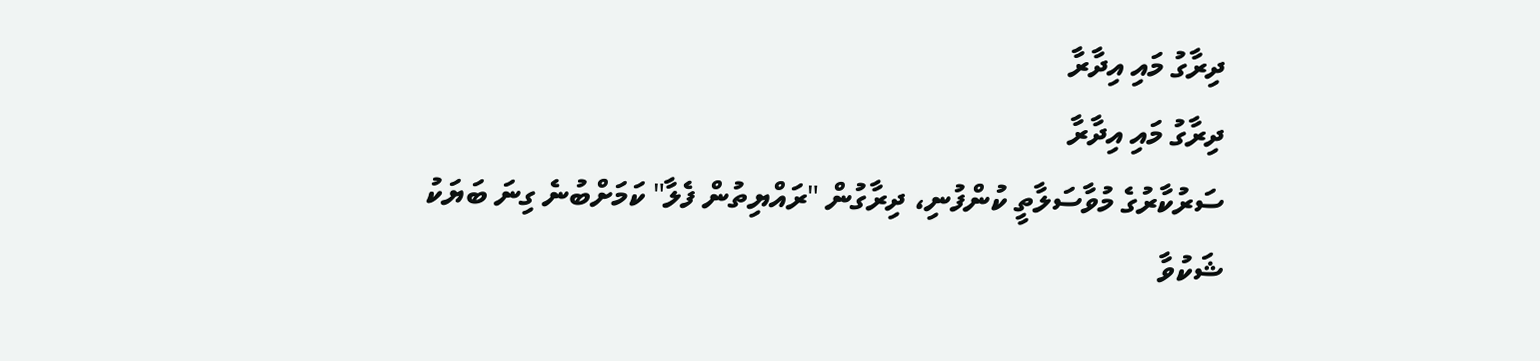ދިރާގު މައި އިދާރާ
ދިރާގު މައި އިދާރާ
ސަރުކާރުގެ މުވާސަލާތީ ކުންފުނި، ދިރާގުން "ރައްޔިތުން ފެލާ" ކަމަށްބުނެ ގިނަ ބަޔަކު ޝަކުވާ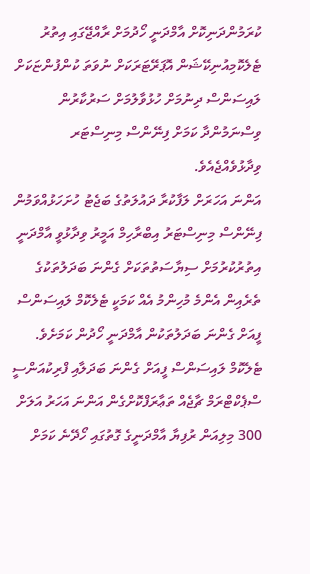ކުރަމުންދަނިކޮށް އާމްދަނީ ހޯދުމަށް ރާއްޖޭގައި އިތުރު ޓެލެކޮމިއުނިކޭޝަން އޮޕަރޭޓަރަކަށް ނުވަތަ ކުންފުންޏަކަށް ލައިސަންސް ދިނުމަށް ހުޅުވާލުމަށް ސަރުކާރުން ވިސްނަމުންދާ ކަމަށް ފިނޭންސް މިނިސްޓަރ ވިދާޅުވެއްޖެއެވެ.
އަންނަ އަހަރަށް ލަފާކުރާ ދައުލަތުގެ ބަޖެޓު ހުށަހަޅުއްވަމުން ފިނޭންސް މިނިސްޓަރު އިބްރާހިމް އަމީރު ވިދާޅުވީ އާމްދަނީ އިތުރުކުރުމަށް ސިޔާސަތުތަކަށް ގެންނަ ބަދަލުތަކުގެ ތެރެއިން އެންމެ މުހިންމު އެއް ކަމަކީ ޓެލެކޮމް ލައިސަންސް ފީއަށް ގެންނަ ބަދަލުތަކުން އާމްދަނީ ހޯދުން ކަމަށެވެ. ޓެލެކޮމް ލައިސަންސް ފީއަށް ގެންނަ ބަދަލާއި ފްރިކުއަންސީ ސްޕެކްޓްރަމް ޗާޖެއް ތަޢާރަފްކޮށްގެން އަންނަ އަހަރު އަލަށް 300 މިލިއަން ރުފިޔާ އާމްދަނީގެ ގޮތުގައި ހޯދޭނެ ކަމަށް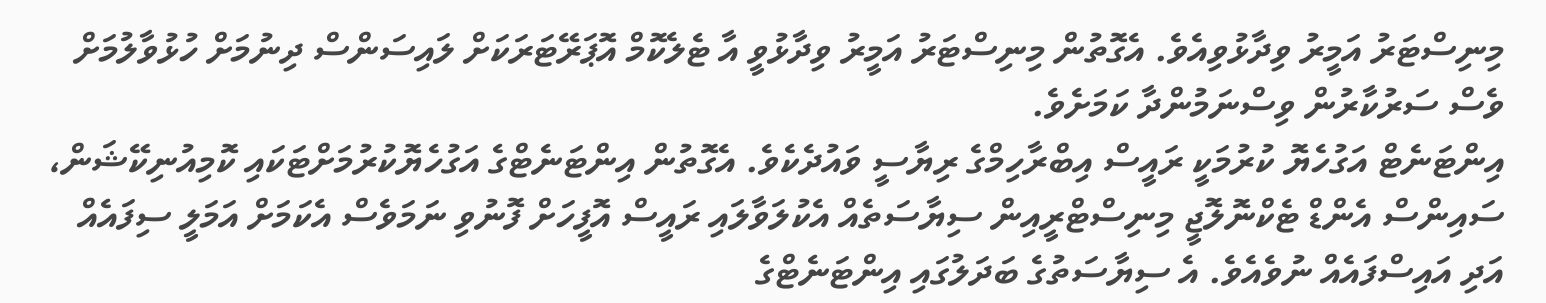މިނިސްޓަރު އަމީރު ވިދާޅުވިއެވެ. އެގޮތުން މިނިސްޓަރު އަމީރު ވިދާޅުވީ އާ ޓެލެކޮމް އޮޕަރޭޓަރަކަށް ލައިސަންސް ދިނުމަށް ހުޅުވާލުމަށް ވެސް ސަރުކާރުން ވިސްނަމުންދާ ކަމަށެވެ.
އިންޓަނެޓް އަގުހެޔޮ ކުރުމަކީ ރައީސް އިބްރާހިމްގެ ރިޔާސީ ވައުދެކެވެ. އެގޮތުން އިންޓަނެޓްގެ އަގުހެޔޮކުރުމަށްޓަކައި ކޮމިއުނިކޭޝަން، ސައިންސް އެންޑް ޓެކްނޮލޮޖީ މިނިސްޓްރީއިން ސިޔާސަތެއް އެކުލަވާލައި ރައީސް އޮފީހަށް ފޮނުވި ނަމަވެސް އެކަމަށް އަމަލީ ސިފައެއް އަދި އައިސްފައެއް ނުވެއެވެ. އެ ސިޔާސަތުގެ ބަދަލުގައި އިންޓަނެޓްގެ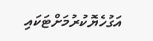އަގުހެޔޮކުރުމަށްޓަކައި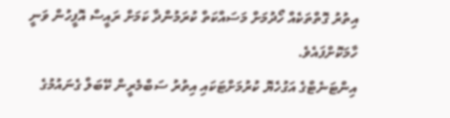އިތުރު ގޮތްތަކެއް ހޯދުމަށް މަސައްކަތް ކުރަމުންދާ ކަމަށް ރައީސް އޮފީހުން ވަނީ ހާމަކޮށްފައެވެ.
އިންޓަނެޓްގެ އަގުހެޔޮ ކުރުމަށްޓަކައި އިތުރު ސަބްމެރީން ކޭބަލް ގެނައުމުގެ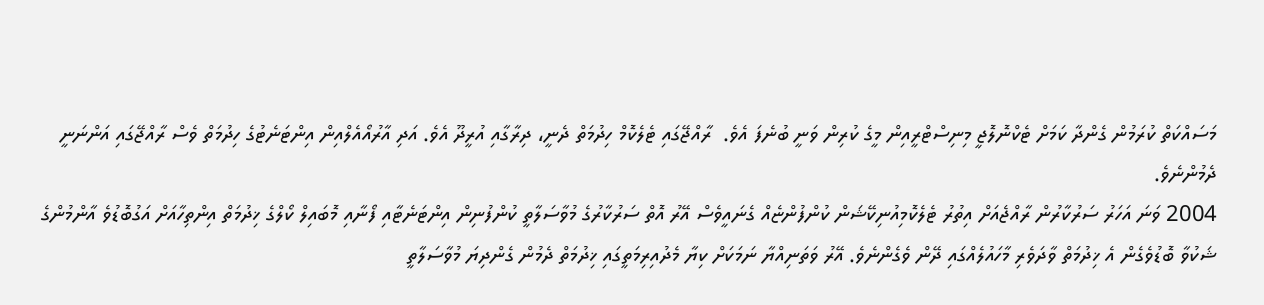މަސައްކަތް ކުރަމުން ގެންދާ ކަމަށް ޓެކްނޮލޮޖީ މިނިސްޓްރީއިން މީގެ ކުރިން ވަނީ ބުނެފަ އެވެ.  ރާއްޖޭގައި ޓެލެކޮމް ހިދުމަތް ދެނީ، ދިރާގާއި އުރީދޫ އެވެ. އަދި އާރުއޯއެލްއިން އިންޓަނެޓުގެ ހިދުމަތް ވެސް ރާއްޖޭގައި އަންނަނީ ދެމުންނެވެ.
2004 ވަނަ އަހަރު ސަރުކާރުން ރާއްޖެއަށް އިތުރު ޓެލެކޮމިއުނިކޭޝަން ކުންފުންޏެއް ގެނައީވެސް އޭރު އޮތް ސަރުކާރުގެ މުވާސަލާތީ ކުންފުނިން އިންޓަނެޓާއި ފޯނާއި މޮބައިލް ކޯލްގެ ޚިދުމަތް އިންތިހާއަށް އަގުބޮޑުވެ އާންމުންގެ ޝަކުވާ ބޮޑުވެގެން އެ ޚިދުމަތް ވާދަވެރި މާހައުލެއްގައި ދޭން ވެގެންނެވެ. އޭރު ވަތަނިއްޔާ ނަމަކަށް ކިޔާ މެދުއިރިމަތީގައި ޚިދުމަތް ދެމުން ގެންދިޔަ މުވާސަލާތީ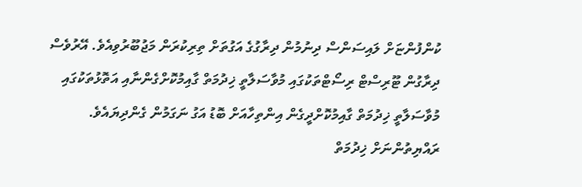ކުންފުންޏަށް ލައިސަންސް ދިނުމުން ދިރާގުގެ އަގުތަށް ތިރިކުރަން މަޖުބޫރުވިއެވެ. އޭރުވެސް ދިރާގުން ޓޫރިސްޓް ރިސޯޓްތަކުގައި މުވާސަލާތީ ޚިދުމަތް ގާއިމުކޮށްގެންނާއި އަތޮޅުތަކުގައި މުވާސަލާތީ ޚިދުމަތް ގާއިމުކޮށްދީގެން އިންތިހާއަށް ބޮޑު އަގު ނަގަމުން ގެންދިޔައެވެ. ރައްޔިތުންނަށް ޚިދުމަތް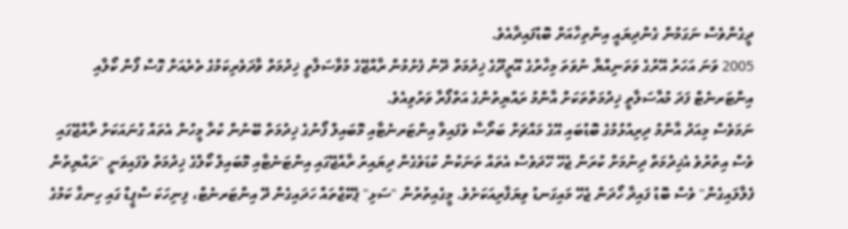ދީގެންވެސް ނަގަމުން ގެންދިޔައީ އިންތިހާއަށް ބޮޑުފައިދާއެވެ.
2005 ވަނަ އަހަރު އޭރުގެ ވަތަނިއްޔާ ނުވަތަ މިހާރުގެ އޫރީދޫގެ ޚިދުމަތް ދޭން ފެށުމުން ރާއްޖޭގެ މުވާސަލާތީ ޚިދުމަތް ވާދަވެރިކަމުގެ ތެރެއަށް ގޮސް ފޯން ކޯލާއި އިންޓަރނެޓް ފަދަ މުއާސަލާތީ ޚިދުމަތްތަކަށް އާންމު ރައްޔިތުންގެ އަތްފޯރާ ވަރުވިއެވެ.
ނަމަވެސް މިއަދު އާންމު ދިރިއުޅުމުގެ ބޮޑުބައި އޭގެ މައްޗަށް ބަރޯސާ ވެފައިވާ އިންޓަރނެޓާއި މޮބައިލް ފޯނުގެ ޚިދުމަތް ބޭނުން ކުރާ މީހުން އެތައް ގުނައަކަށް ރާއްޖޭގައި ވެސް އިތުރުވެ އެޚިދުމަތް ދިނުމަށް ކުރަން ޖެހޭ ހޭދަވެސް އެތައް ތަނަކުން ކުޑަވެގެން ދިޔައިރު ރާއްޖޭގައި އިންޓަނެޓާއި މޮބައިލް ކޯލްގެ ޚިދުމަތް ވެފައިވަނީ "ރައްޔިތުން ފެލާލައިގެން" ވެސް ބޮޑު ފައިދާ ހޯދަން ޖެހޭ މައިގަނޑު ވިޔަފާރިއަކަށެވެ. މީގެއިތުރުން "ސަޅި" ޕެކޭޖްތައް ހަދައިގެން ދޭ އިންޓަރނެޓް، ފިނިހަކަ ސްޕީޑް ގައި ހިނގާ ކަމުގެ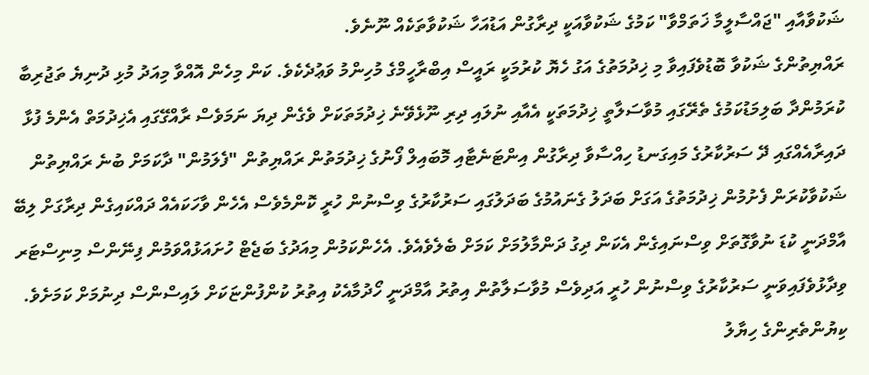ޝަކުވާއާއި "ޖައްސާލީމާ ޚަތަމްވާ" ކަމުގެ ޝަކުވާއަކީ ދިރާގުން އަޑުއަހާ ޝަކުވާތަކެއް ނޫނެވެ.
ރައްޔިތުންގެ ޝަކުވާ ބޮޑުވެފައިވާ މި ޚިދުމަތުގެ އަގު ހެޔޮ ކުރުމަކީ ރައީސް އިބްރާހީމްގެ މުހިންމު ވަޢުދެކެވެ. ކަން މިހެން އޮއްވާ މިއަދު މުޅި ދުނިޔެ ތަޖުރިބާ ކުރަމުންދާ ބަލިމަޑުކަމުގެ ތެރޭގައި މުވާސަލާތީ ޚިދުމަތަކީ އެއާއި ނުލައި ދިރި ނޫޅެވޭނެ ޚިދުމަތަކަށް ވެގެން ދިޔަ ނަމަވެސް ރާއްގޭގައި އެޚިދުމަތް އެންމެ ފުޅާ ދައިރާއެއްގައި ދޭ ސަރުކާރުގެ މައިގަނޑު ހިއްސާވާ ދިރާގުން އިންޓަނެޓާއި މޮބައިލް ފޯނުގެ ޚިދުމަތުން ރައްޔިތުން "ފެލަމުން" ދާކަމަށް ބުނެ ރައްޔިތުން ޝަކުވާކުރަން ފެށުމުން ޚިދުމަތުގެ އަގަށް ބަދަލު ގެނައުމުގެ ބަދަލުގައި ސަރުކާރުގެ ވިސްނުން ހުރީ ކޮންމެވެސް އެހެން ވާހަކައެއް ދައްކައިގެން ދިރާގަށް ލިބޭ އާމްދަނީ ކުޑަ ނުވާގޮތަށް ވިސްނައިގެން އެކަން ދިގު ދަންމާލުމަށް ކަމަށް ބެލެވެއެވެ. އެހެންކަމުން މިއަދުގެ ބަޖެޓް ހުށައަޅުއްވަމުން ފިނޭންސް މިނިސްޓަރ ވިދާޅުވެފައިވަނީ ސަރުކާރުގެ ވިސްނުން ހުރީ އަދިވެސް މުވާސަލާތުން އިތުރު އާމްދަނީ ހޯދުމާއެކު އިތުރު ކުންފުންޏަކަށް ލައިސްންސް ދިނުމަށް ކަމަށެވެ.
ކިޔުންތެރިންގެ ހިޔާލު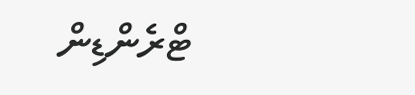ޓްރެންޑިން